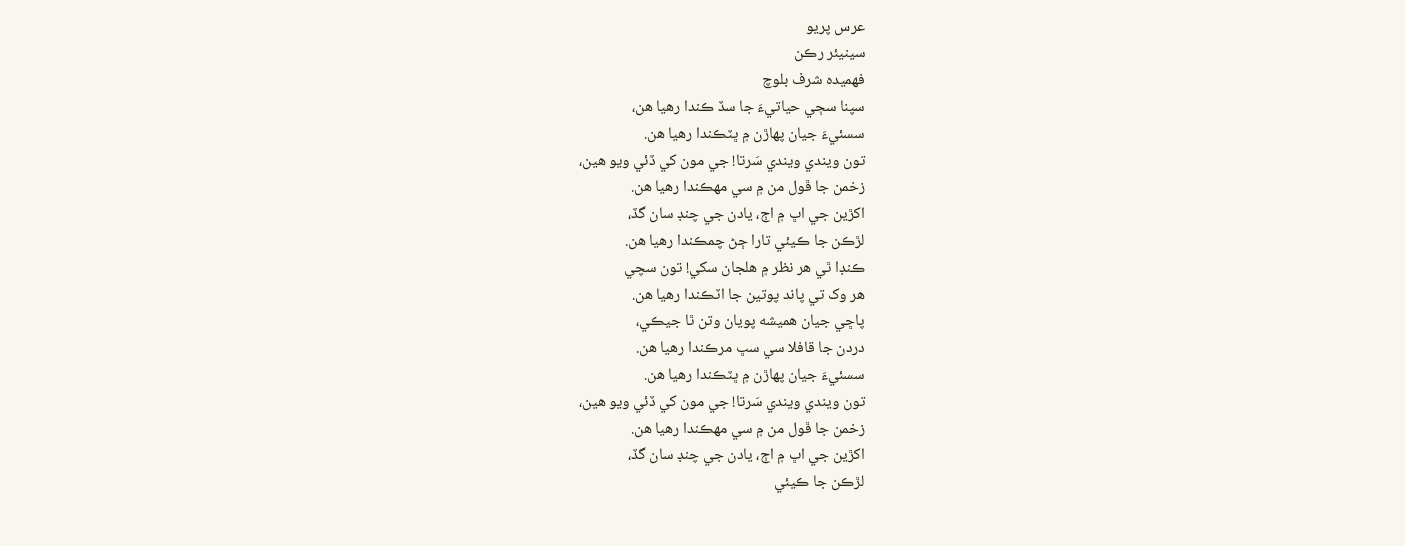عرس پريو
سينيئر رڪن
فهميده شرف بلوچ
سپنا سڄي حياتيءَ جا سڏ ڪندا رهيا هن،
سسئيءَ جيان پهاڙن ۾ ڀٽڪندا رهيا هن.
تون ويندي ويندي سَرتا! جي مون کي ڏئي ويو هين،
زخمن جا ڦول من ۾ سي مهڪندا رهيا هن.
اکڙين جي اڀ ۾ اڄ، يادن جي چنڊ سان گڏ،
لڙڪن جا ڪيئي تارا ڄڻ چمڪندا رهيا هن.
ڪنڊا ٿي هر نظر ۾ هلجان سکي! تون سچي
هر وک تي پاند پوتين جا اٽڪندا رهيا هن.
پاڇي جيان هميشه پويان وتن ٿا جيڪي،
دردن جا قافلا سي سڀ مرڪندا رهيا هن.
سسئيءَ جيان پهاڙن ۾ ڀٽڪندا رهيا هن.
تون ويندي ويندي سَرتا! جي مون کي ڏئي ويو هين،
زخمن جا ڦول من ۾ سي مهڪندا رهيا هن.
اکڙين جي اڀ ۾ اڄ، يادن جي چنڊ سان گڏ،
لڙڪن جا ڪيئي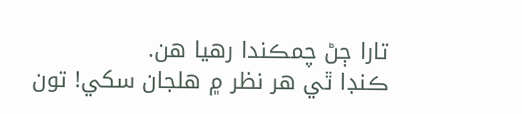تارا ڄڻ چمڪندا رهيا هن.
ڪنڊا ٿي هر نظر ۾ هلجان سکي! تون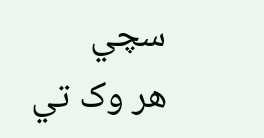سچي
هر وک تي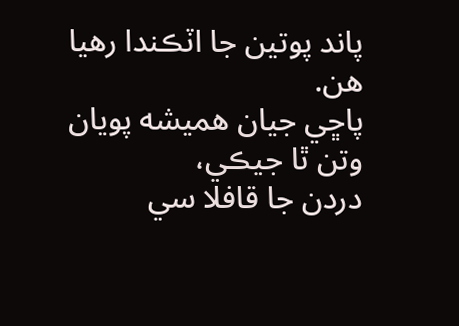پاند پوتين جا اٽڪندا رهيا هن.
پاڇي جيان هميشه پويان وتن ٿا جيڪي،
دردن جا قافلا سي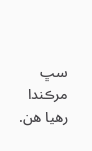سڀ مرڪندا رهيا هن.